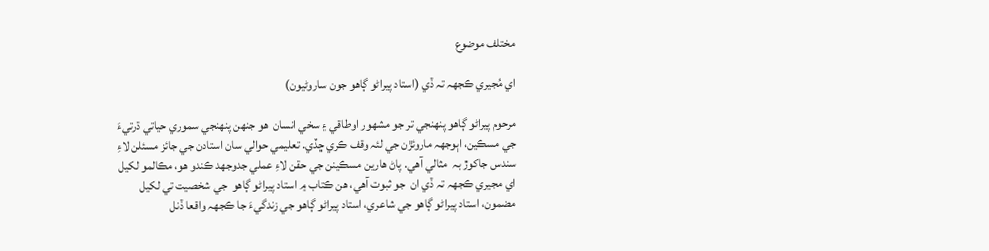مختلف موضوع

اي مُجيري ڪجهہ تہ ڏي (استاد پيراڻو ڳاهو جون ساروڻيون)

مرحوم پيراڻو ڳاھو پنھنجي تر جو مشھور اوطاقي ۽ سخي انسان  ھو جنھن پنھنجي سموري حياتي ڌرتيءَ جي مسڪين، اٻوجهہ ماروئڙن جي لئہ وقف ڪري ڇڏي. تعليمي حوالي سان استادن جي جائز مسئلن لاءِ سندس جاکوڙ بہ  مثالي آھي. پاڻ ھارين مسڪينن جي حقن لاءِ عملي جدوجھد ڪندو ھو، مڪالمو لکيل اي مجيري ڪجهہ تہ ڏي ان  جو ثبوت آھي، ھن ڪتاب ۾ استاد پيراڻو ڳاهو  جي شخصيت تي لکيل مضمون، استاد پيراڻو ڳاھو جي شاعري، استاد پيراڻو ڳاهو جي زندگيءَ جا ڪجهہ واقعا ڏنل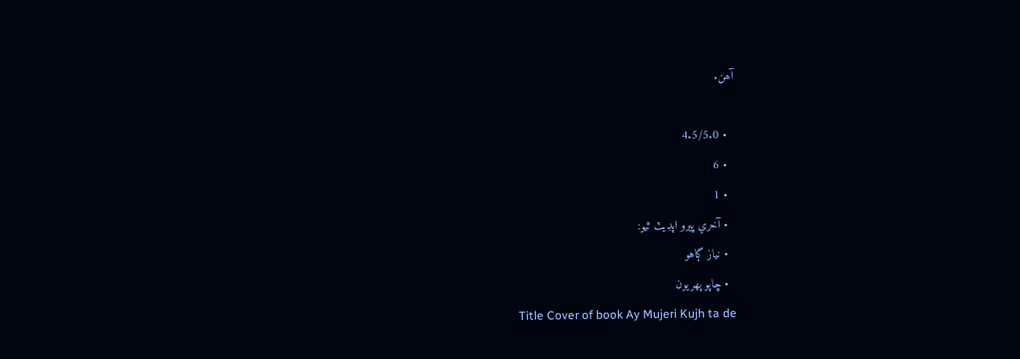آھن.

  • 4.5/5.0
  • 6
  • 1
  • آخري ڀيرو اپڊيٽ ٿيو:
  • نياز ڳاهو
  • ڇاپو پھريون
Title Cover of book Ay Mujeri Kujh ta de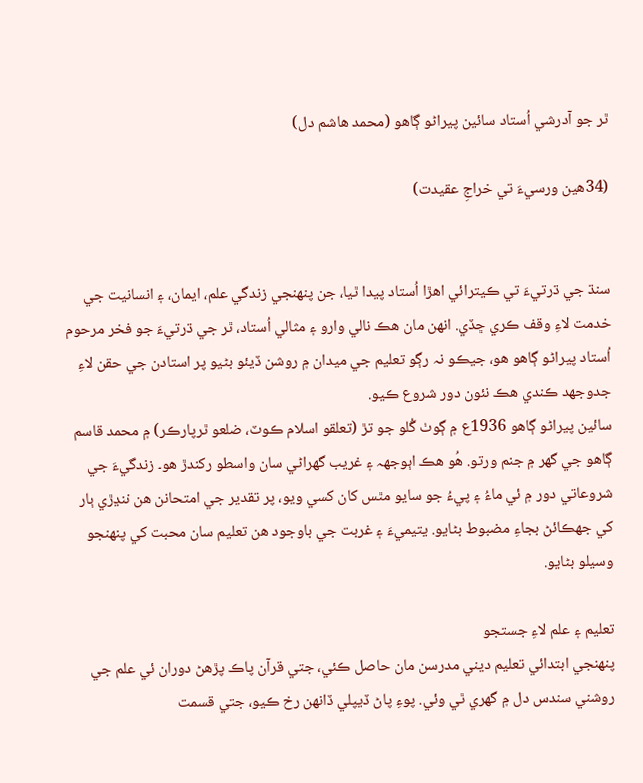ٿر جو آدرشي اُستاد سائين پيراڻو ڳاهو (محمد هاشم دل)

(34هين ورسيءَ تي خراجِ عقيدت)


سنڌ جي ڌرتيءَ تي ڪيترائي اهڙا اُستاد پيدا ٿيا، جن پنھنجي زندگي علم، ايمان، ۽ انسانيت جي خدمت لاءِ وقف ڪري ڇڏي. انھن مان هڪ نالي وارو ۽ مثالي اُستاد، ٿر جي ڌرتيءَ جو فخر مرحوم اُستاد پيراڻو ڳاهو هو، جيڪو نہ رڳو تعليم جي ميدان ۾ روشن ڏيئو بڻيو پر استادن جي حقن لاءِ جدوجھد ڪندي هڪ نئون دور شروع ڪيو.
سائين پيراڻو ڳاهو 1936ع ۾ ڳوٺ گُلو جو تڙ (تعلقو اسلام ڪوٽ، ضلعو ٿرپارڪر) ۾ محمد قاسم ڳاهو جي گهر ۾ جنم ورتو. هُو هڪ اٻوجهہ ۽ غريب گهراڻي سان واسطو رکندڙ هو۔ زندگيءَ جي شروعاتي دور ۾ ئي ماءُ ۽ پيءُ جو سايو مٿس کان کسي ويو، پر تقدير جي امتحانن هن ننڍڙي ٻار کي جهڪائڻ بجاءِ مضبوط بڻايو. يتيميءَ ۽ غربت جي باوجود هن تعليم سان محبت کي پنھنجو وسيلو بڻايو.

تعليم ۽ علم لاءِ جستجو
پنھنجي ابتدائي تعليم ديني مدرسن مان حاصل ڪئي، جتي قرآن پاڪ پڙهڻ دوران ئي علم جي روشني سندس دل ۾ گهري ٿي وئي. پوءِ پاڻ ڏيپلي ڏانھن رخ ڪيو، جتي قسمت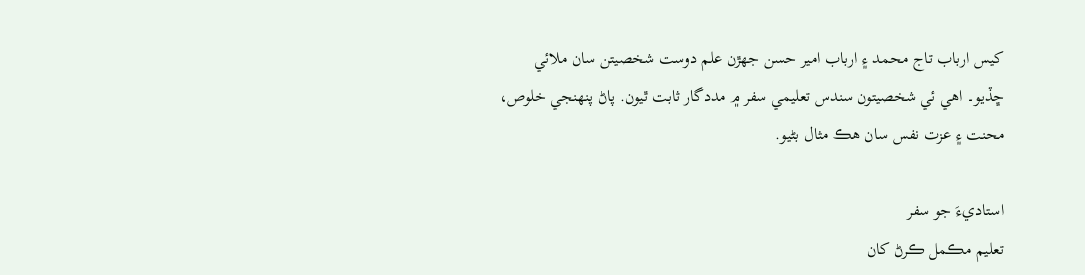کيس ارباب تاج محمد ۽ ارباب امير حسن جھڙن علم دوست شخصيتن سان ملائي ڇڏيو۔ اهي ئي شخصيتون سندس تعليمي سفر ۾ مددگار ثابت ٿيون. پاڻ پنھنجي خلوص، محنت ۽ عزت نفس سان هڪ مثال بڻيو.

استاديءَ جو سفر
تعليم مڪمل ڪرڻ کان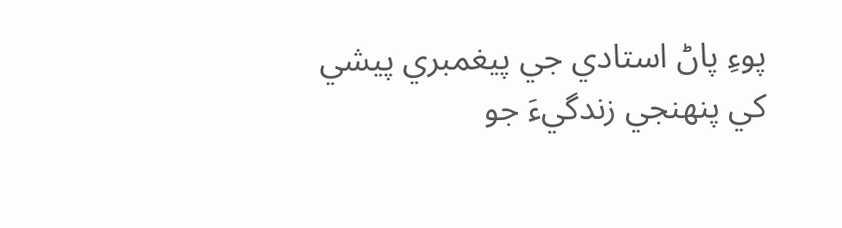پوءِ پاڻ استادي جي پيغمبري پيشي کي پنھنجي زندگيءَ جو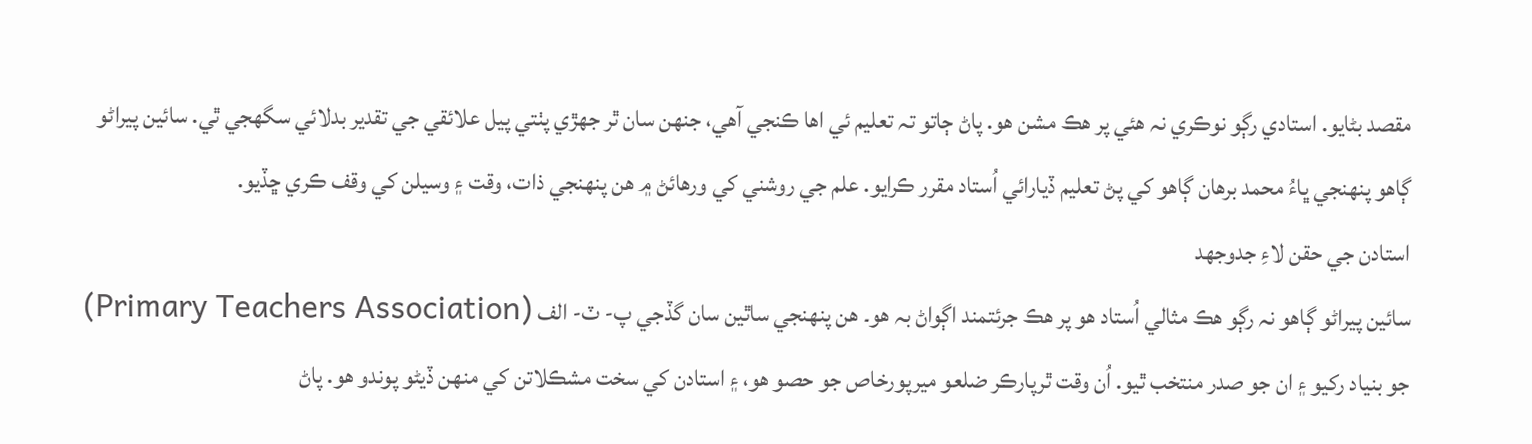مقصد بڻايو. استادي رڳو نوڪري نہ هئي پر هڪ مشن هو. پاڻ ڄاتو تہ تعليم ئي اها ڪنجي آهي، جنھن سان ٿر جھڙي پٺتي پيل علائقي جي تقدير بدلائي سگهجي ٿي. سائين پيراڻو ڳاهو پنھنجي ڀاءُ محمد برهان ڳاهو کي پڻ تعليم ڏيارائي اُستاد مقرر ڪرايو. علم جي روشني کي ورهائڻ ۾ هن پنھنجي ذات، وقت ۽ وسيلن کي وقف ڪري ڇڏيو.
استادن جي حقن لاءِ جدوجھد
سائين پيراڻو ڳاهو نہ رڳو هڪ مثالي اُستاد هو پر هڪ جرئتمند اڳواڻ بہ هو۔ هن پنھنجي ساٿين سان گڏجي پ- ٽ- الف (Primary Teachers Association) جو بنياد رکيو ۽ ان جو صدر منتخب ٿيو. اُن وقت ٿرپارڪر ضلعو ميرپورخاص جو حصو هو، ۽ استادن کي سخت مشڪلاتن کي منھن ڏيڻو پوندو هو. پاڻ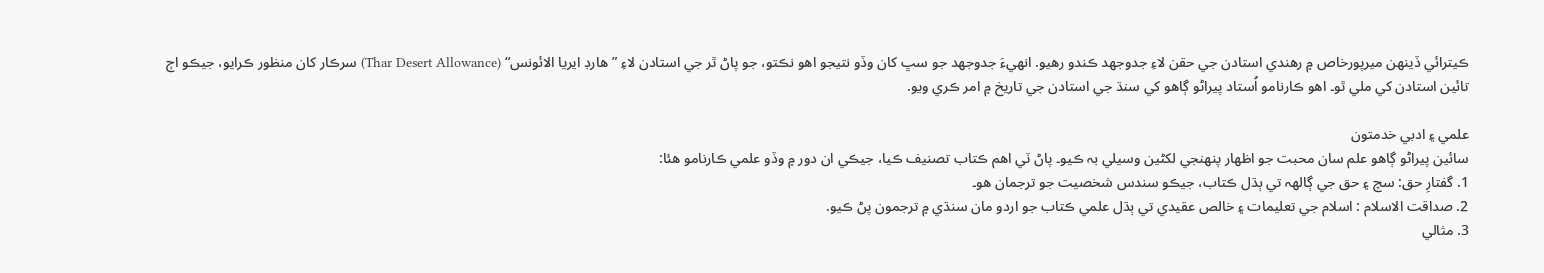ڪيترائي ڏينھن ميرپورخاص ۾ رهندي استادن جي حقن لاءِ جدوجھد ڪندو رهيو. انھيءَ جدوجھد جو سڀ کان وڏو نتيجو اهو نڪتو، جو پاڻ ٿر جي استادن لاءِ ”هارڊ ايريا الائونس“ (Thar Desert Allowance) سرڪار کان منظور ڪرايو، جيڪو اڄ تائين استادن کي ملي ٿو۔ اهو ڪارنامو اُستاد پيراڻو ڳاهو کي سنڌ جي استادن جي تاريخ ۾ امر ڪري ويو.

علمي ۽ ادبي خدمتون
سائين پيراڻو ڳاهو علم سان محبت جو اظھار پنھنجي لکڻين وسيلي بہ ڪيو۔ پاڻ ٽي اهم ڪتاب تصنيف ڪيا، جيڪي ان دور ۾ وڏو علمي ڪارنامو هئا:
1. گفتارِ حق: سچ ۽ حق جي ڳالھہ تي ٻڌل ڪتاب، جيڪو سندس شخصيت جو ترجمان هو۔
2. صداقت الاسلام : اسلام جي تعليمات ۽ خالص عقيدي تي ٻڌل علمي ڪتاب جو اردو مان سنڌي ۾ ترجمون پڻ ڪيو.
3. مثالي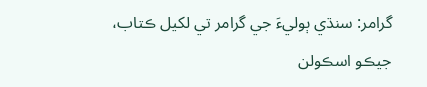گرامر: سنڌي ٻوليءَ جي گرامر تي لکيل ڪتاب، جيڪو اسڪولن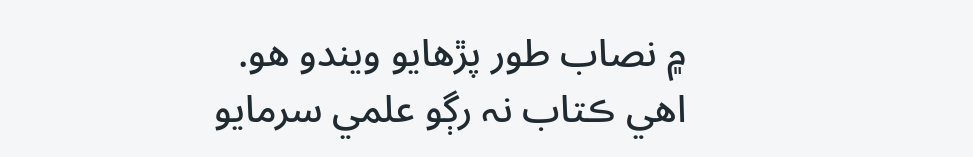۾ نصاب طور پڙهايو ويندو هو.
اهي ڪتاب نہ رڳو علمي سرمايو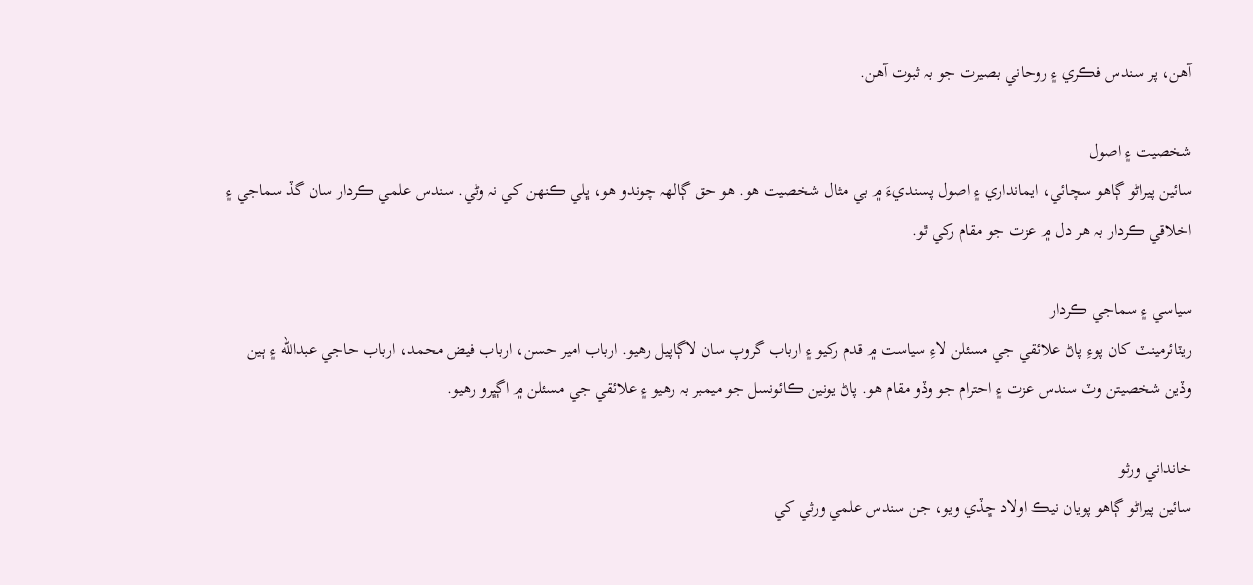آهن، پر سندس فڪري ۽ روحاني بصيرت جو بہ ثبوت آهن.

شخصيت ۽ اصول
سائين پيراڻو ڳاهو سچائي، ايمانداري ۽ اصول پسنديءَ ۾ بي مثال شخصيت هو. هو حق ڳالھہ چوندو هو، ڀلي ڪنھن کي نہ وڻي. سندس علمي ڪردار سان گڏ سماجي ۽ اخلاقي ڪردار بہ هر دل ۾ عزت جو مقام رکي ٿو.

سياسي ۽ سماجي ڪردار
ريٽائرمينٽ کان پوءِ پاڻ علائقي جي مسئلن لاءِ سياست ۾ قدم رکيو ۽ ارباب گروپ سان لاڳاپيل رهيو. ارباب امير حسن، ارباب فيض محمد، ارباب حاجي عبدالله ۽ ٻين وڏين شخصيتن وٽ سندس عزت ۽ احترام جو وڏو مقام هو. پاڻ يونين ڪائونسل جو ميمبر بہ رهيو ۽ علائقي جي مسئلن ۾ اڳڀرو رهيو.

خانداني ورثو
سائين پيراڻو ڳاهو پويان نيڪ اولاد ڇڏي ويو، جن سندس علمي ورثي کي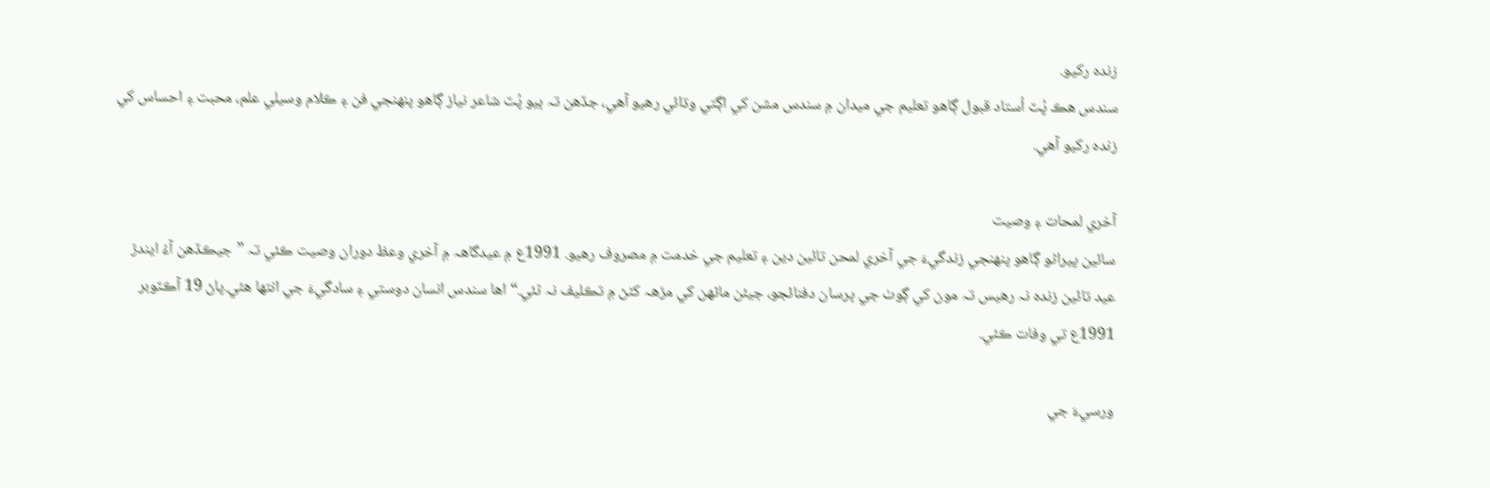زندہ رکيو.
سندس هڪ پُٽ اُستاد قبول ڳاهو تعليم جي ميدان ۾ سندس مشن کي اڳتي وڌائي رهيو آهي، جڏهن تہ ٻيو پُٽ شاعر نياز ڳاهو پنھنجي فن ۽ ڪلام وسيلي علم، محبت ۽ احساس کي زندہ رکيو آهي.

آخري لمحات ۽ وصيت
سائين پيراڻو ڳاهو پنھنجي زندگيءَ جي آخري لمحن تائين دين ۽ تعليم جي خدمت ۾ مصروف رهيو. 1991ع ۾ عيدگاھہ ۾ آخري وعظ دوران وصيت ڪئي تہ ”جيڪڏهن آءُ ايندڙ عيد تائين زندہ نہ رهيس تہ مون کي ڳوٺ جي ڀرسان دفنائجو، جيئن ماڻھن کي مڙھہ کڻڻ ۾ تڪليف نہ ٿئي.“ اها سندس انسان دوستي ۽ سادگيءَ جي انتھا هئي.پاڻ 19 آڪٽوبر 1991ع تي وفات ڪئي.

ورسيءَ جي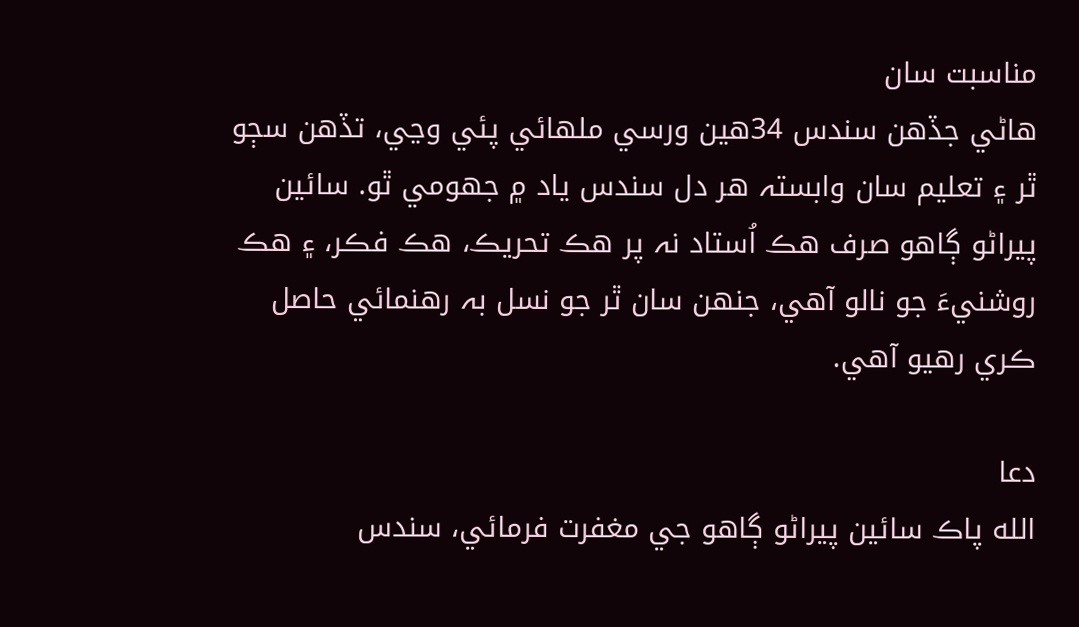مناسبت سان
هاڻي جڏهن سندس 34هين ورسي ملھائي پئي وڃي، تڏهن سڄو ٿر ۽ تعليم سان وابستہ هر دل سندس ياد ۾ جهومي ٿو. سائين پيراڻو ڳاهو صرف هڪ اُستاد نہ پر هڪ تحريڪ، هڪ فڪر، ۽ هڪ روشنيءَ جو نالو آهي، جنھن سان ٿر جو نسل بہ رهنمائي حاصل ڪري رهيو آهي.

دعا
الله پاڪ سائين پيراڻو ڳاهو جي مغفرت فرمائي، سندس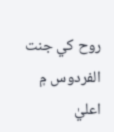روح کي جنت الفردوس ۾ اعليٰ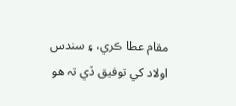مقام عطا ڪري، ۽ سندس اولاد کي توفيق ڏي تہ هو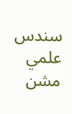سندس علمي مشن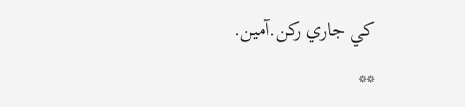کي جاري رکن.آمين.
**